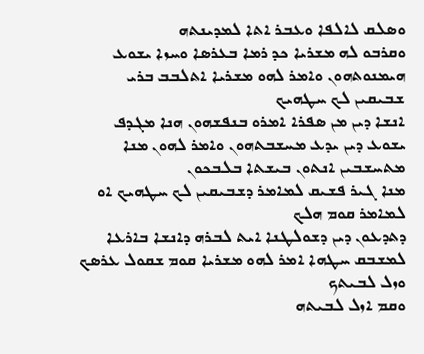ܘܤܠܩ ܠܐܠܦܐ ܘܥܒܪ ܐܬܐ ܠܡܕܝܢܬܗ
ܘܩܪܒܘ ܠܗ ܡܫܪܝܐ ܟܕ ܪܡܐ ܒܥܪܤܐ ܘܚܙܐ ܝܫܘܥ ܗܝܡܢܘܬܗܘܢ ܘܐܡܪ ܠܗܘ ܡܫܪܝܐ ܐܬܠܒܒ ܒܪܝ ܫܒܝܩܝܢ ܠܟ ܚܛܗܝܟ
ܐܢܫܐ ܕܝܢ ܡܢ ܤܦܪܐ ܐܡܪܘ ܒܢܦܫܗܘܢ ܗܢܐ ܡܓܕܦ
ܝܫܘܥ ܕܝܢ ܝܕܥ ܡܚܫܒܬܗܘܢ ܘܐܡܪ ܠܗܘܢ ܡܢܐ ܡܬܚܫܒܝܢ ܐܢܬܘܢ ܒܝܫܬܐ ܒܠܒܟܘܢ
ܡܢܐ ܓܝܪ ܦܫܝܩ ܠܡܐܡܪ ܕܫܒܝܩܝܢ ܠܟ ܚܛܗܝܟ ܐܘ ܠܡܐܡܪ ܩܘܡ ܗܠܟ
ܕܬܕܥܘܢ ܕܝܢ ܕܫܘܠܛܢܐ ܐܝܬ ܠܒܪܗ ܕܐܢܫܐ ܒܐܪܥܐ ܠܡܫܒܩ ܚܛܗܐ ܐܡܪ ܠܗܘ ܡܫܪܝܐ ܩܘܡ ܫܩܘܠ ܥܪܤܟ ܘܙܠ ܠܒܝܬܟ
ܘܩܡ ܐܙܠ ܠܒܝܬܗ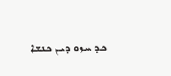ܟܕ ܚܙܘ ܕܝܢ ܟܢܫܐ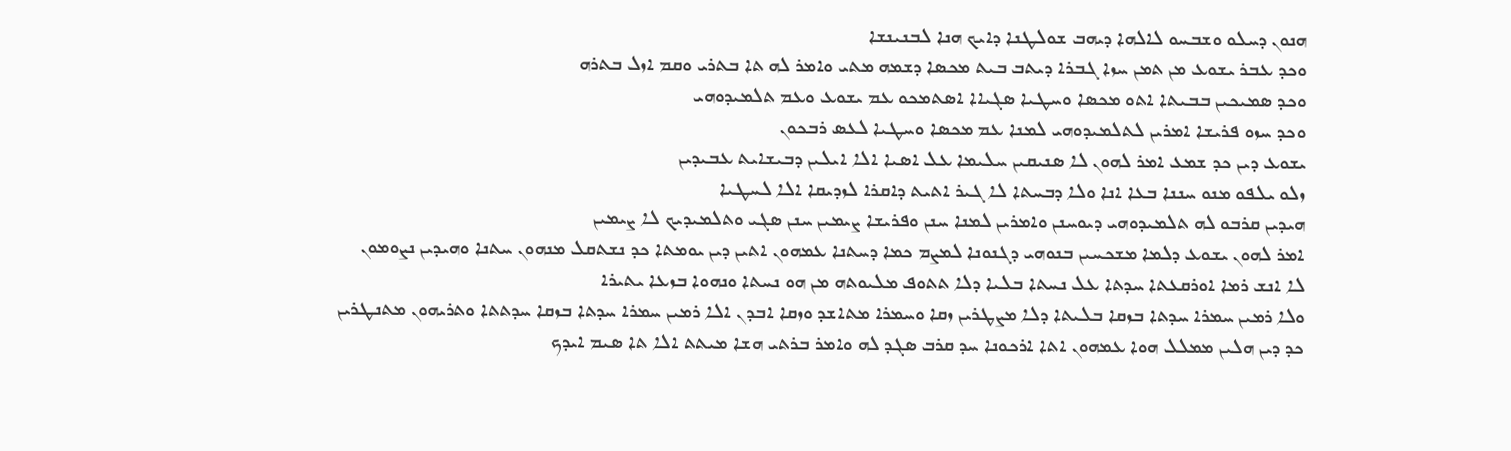ܗܢܘܢ ܕܚܠܘ ܘܫܒܚܘ ܠܐܠܗܐ ܕܝܗܒ ܫܘܠܛܢܐ ܕܐܝܟ ܗܢܐ ܠܒܢܝܢܫܐ
ܘܟܕ ܥܒܪ ܝܫܘܥ ܡܢ ܬܡܢ ܚܙܐ ܓܒܪܐ ܕܝܬܒ ܒܝܬ ܡܟܤܐ ܕܫܡܗ ܡܬܝ ܘܐܡܪ ܠܗ ܬܐ ܒܬܪܝ ܘܩܡ ܐܙܠ ܒܬܪܗ
ܘܟܕ ܤܡܝܟܝܢ ܒܒܝܬܐ ܐܬܘ ܡܟܤܐ ܘܚܛܝܐ ܤܓܝܐܐ ܐܤܬܡܟܘ ܥܡ ܝܫܘܥ ܘܥܡ ܬܠܡܝܕܘܗܝ
ܘܟܕ ܚܙܘ ܦܪܝܫܐ ܐܡܪܝܢ ܠܬܠܡܝܕܘܗܝ ܠܡܢܐ ܥܡ ܡܟܤܐ ܘܚܛܝܐ ܠܥܤ ܪܒܟܘܢ
ܝܫܘܥ ܕܝܢ ܟܕ ܫܡܥ ܐܡܪ ܠܗܘܢ ܠܐ ܤܢܝܩܝܢ ܚܠܝܡܐ ܥܠ ܐܤܝܐ ܐܠܐ ܐܝܠܝܢ ܕܒܝܫܐܝܬ ܥܒܝܕܝܢ
ܙܠܘ ܝܠܦܘ ܡܢܘ ܚܢܢܐ ܒܥܐ ܐܢܐ ܘܠܐ ܕܒܚܬܐ ܠܐ ܓܝܪ ܐܬܝܬ ܕܐܩܪܐ ܠܙܕܝܩܐ ܐܠܐ ܠܚܛܝܐ
ܗܝܕܝܢ ܩܪܒܘ ܠܗ ܬܠܡܝܕܘܗܝ ܕܝܘܚܢܢ ܘܐܡܪܝܢ ܠܡܢܐ ܚܢܢ ܘܦܪܝܫܐ ܨܝܡܝܢ ܚܢܢ ܤܓܝ ܘܬܠܡܝܕܝܟ ܠܐ ܨܝܡܝܢ
ܐܡܪ ܠܗܘܢ ܝܫܘܥ ܕܠܡܐ ܡܫܟܚܝܢ ܒܢܘܗܝ ܕܓܢܘܢܐ ܠܡܨܡ ܟܡܐ ܕܚܬܢܐ ܥܡܗܘܢ ܐܬܝܢ ܕܝܢ ܝܘܡܬܐ ܟܕ ܢܫܬܩܠ ܡܢܗܘܢ ܚܬܢܐ ܘܗܝܕܝܢ ܢܨܘܡܘܢ
ܠܐ ܐܢܫ ܪܡܐ ܐܘܪܩܥܬܐ ܚܕܬܐ ܥܠ ܢܚܬܐ ܒܠܝܐ ܕܠܐ ܬܬܘܦ ܡܠܝܘܬܗ ܡܢ ܗܘ ܢܚܬܐ ܘܢܗܘܐ ܒܙܥܐ ܝܬܝܪܐ
ܘܠܐ ܪܡܝܢ ܚܡܪܐ ܚܕܬܐ ܒܙܩܐ ܒܠܝܬܐ ܕܠܐ ܡܨܛܪܝܢ ܙܩܐ ܘܚܡܪܐ ܡܬܐܫܕ ܘܙܩܐ ܐܒܕܢ ܐܠܐ ܪܡܝܢ ܚܡܪܐ ܚܕܬܐ ܒܙܩܐ ܚܕܬܬܐ ܘܬܪܝܗܘܢ ܡܬܢܛܪܝܢ
ܟܕ ܕܝܢ ܗܠܝܢ ܡܡܠܠ ܗܘܐ ܥܡܗܘܢ ܐܬܐ ܐܪܟܘܢܐ ܚܕ ܩܪܒ ܤܓܕ ܠܗ ܘܐܡܪ ܒܪܬܝ ܗܫܐ ܡܝܬܬ ܐܠܐ ܬܐ ܤܝܡ ܐܝܕܟ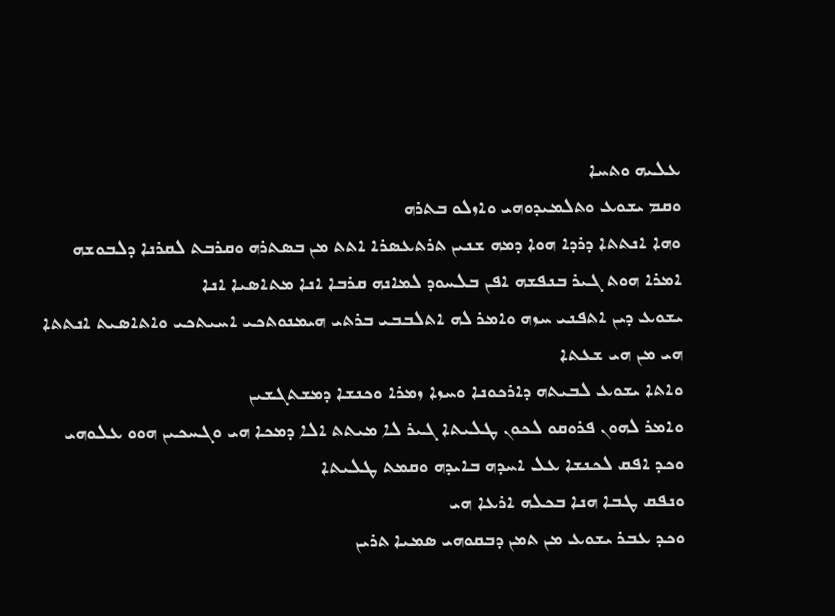ܥܠܝܗ ܘܬܚܐ
ܘܩܡ ܝܫܘܥ ܘܬܠܡܝܕܘܗܝ ܘܐܙܠܘ ܒܬܪܗ
ܘܗܐ ܐܢܬܬܐ ܕܪܕܐ ܗܘܐ ܕܡܗ ܫܢܝܢ ܬܪܬܥܤܪܐ ܐܬܬ ܡܢ ܒܤܬܪܗ ܘܩܪܒܬ ܠܩܪܢܐ ܕܠܒܘܫܗ
ܐܡܪܐ ܗܘܬ ܓܝܪ ܒܢܦܫܗ ܐܦܢ ܒܠܚܘܕ ܠܡܐܢܗ ܩܪܒܐ ܐܢܐ ܡܬܐܤܝܐ ܐܢܐ
ܝܫܘܥ ܕܝܢ ܐܬܦܢܝ ܚܙܗ ܘܐܡܪ ܠܗ ܐܬܠܒܒܝ ܒܪܬܝ ܗܝܡܢܘܬܟܝ ܐܚܝܬܟܝ ܘܐܬܐܤܝܬ ܐܢܬܬܐ ܗܝ ܡܢ ܗܝ ܫܥܬܐ
ܘܐܬܐ ܝܫܘܥ ܠܒܝܬܗ ܕܐܪܟܘܢܐ ܘܚܙܐ ܙܡܪܐ ܘܟܢܫܐ ܕܡܫܬܓܫܝܢ
ܘܐܡܪ ܠܗܘܢ ܦܪܘܩܘ ܠܟܘܢ ܛܠܝܬܐ ܓܝܪ ܠܐ ܡܝܬܬ ܐܠܐ ܕܡܟܐ ܗܝ ܘܓܚܟܝܢ ܗܘܘ ܥܠܘܗܝ
ܘܟܕ ܐܦܩ ܠܟܢܫܐ ܥܠ ܐܚܕܗ ܒܐܝܕܗ ܘܩܡܬ ܛܠܝܬܐ
ܘܢܦܩ ܛܒܐ ܗܢܐ ܒܟܠܗ ܐܪܥܐ ܗܝ
ܘܟܕ ܥܒܪ ܝܫܘܥ ܡܢ ܬܡܢ ܕܒܩܘܗܝ ܤܡܝܐ ܬܪܝܢ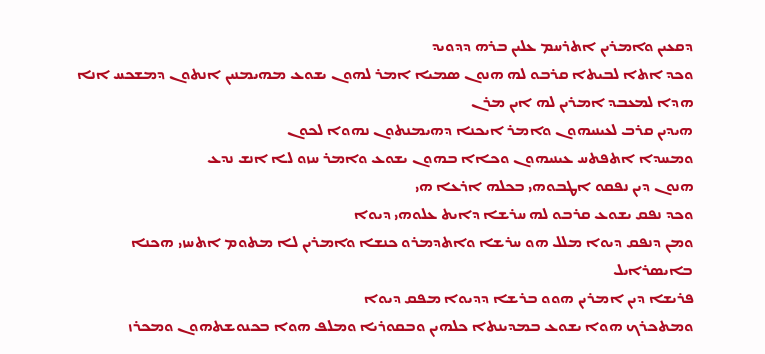ܕܩܥܝܢ ܘܐܡܪܝܢ ܐܬܪܚܡ ܥܠܝܢ ܒܪܗ ܕܕܘܝܕ
ܘܟܕ ܐܬܐ ܠܒܝܬܐ ܩܪܒܘ ܠܗ ܗܢܘܢ ܤܡܝܐ ܐܡܪ ܠܗܘܢ ܝܫܘܥ ܡܗܝܡܢܝܢ ܐܢܬܘܢ ܕܡܫܟܚ ܐܢܐ ܗܕܐ ܠܡܥܒܕ ܐܡܪܝܢ ܠܗ ܐܝܢ ܡܪܢ
ܗܝܕܝܢ ܩܪܒ ܠܥܝܢܝܗܘܢ ܘܐܡܪ ܐܝܟܢܐ ܕܗܝܡܢܬܘܢ ܢܗܘܐ ܠܟܘܢ
ܘܡܚܕܐ ܐܬܦܬܚ ܥܝܢܝܗܘܢ ܘܟܐܐ ܒܗܘܢ ܝܫܘܥ ܘܐܡܪ ܚܙܘ ܠܐ ܐܢܫ ܢܕܥ
ܗܢܘܢ ܕܝܢ ܢܦܩܘ ܐܛܒܘܗܝ ܒܟܠܗ ܐܪܥܐ ܗܝ
ܘܟܕ ܢܦܩ ܝܫܘܥ ܩܪܒܘ ܠܗ ܚܪܫܐ ܕܐܝܬ ܥܠܘܗܝ ܕܝܘܐ
ܘܡܢ ܕܢܦܩ ܕܝܘܐ ܡܠܠ ܗܘ ܚܪܫܐ ܘܐܬܕܡܪܘ ܟܢܫܐ ܘܐܡܪܝܢ ܠܐ ܡܬܘܡ ܐܬܚܙܝ ܗܟܢܐ ܒܐܝܤܪܐܝܠ
ܦܪܝܫܐ ܕܝܢ ܐܡܪܝܢ ܗܘܘ ܒܪܫܐ ܕܕܝܘܐ ܡܦܩ ܕܝܘܐ
ܘܡܬܟܪܟ ܗܘܐ ܝܫܘܥ ܒܡܕܝܢܬܐ ܟܠܗܝܢ ܘܒܩܘܪܝܐ ܘܡܠܦ ܗܘܐ ܒܟܢܘܫܬܗܘܢ ܘܡܟܪܙ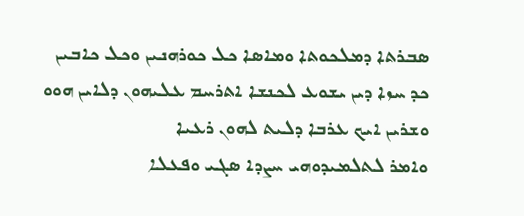ܤܒܪܬܐ ܕܡܠܟܘܬܐ ܘܡܐܤܐ ܟܠ ܟܘܪܗܢܝܢ ܘܟܠ ܟܐܒܝܢ
ܟܕ ܚܙܐ ܕܝܢ ܝܫܘܥ ܠܟܢܫܐ ܐܬܪܚܡ ܥܠܝܗܘܢ ܕܠܐܝܢ ܗܘܘ ܘܫܪܝܢ ܐܝܟ ܥܪܒܐ ܕܠܝܬ ܠܗܘܢ ܪܥܝܐ
ܘܐܡܪ ܠܬܠܡܝܕܘܗܝ ܚܨܕܐ ܤܓܝ ܘܦܥܠܐ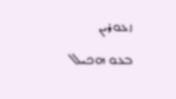ܙܥܘܪܝܢ
ܒܥܘ ܗܟܝܠ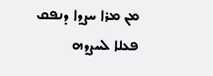ܡܢ ܡܪܐ ܚܨܕܐ ܕܢܦܩ ܦܥܠܐ ܠܚܨܕܗ